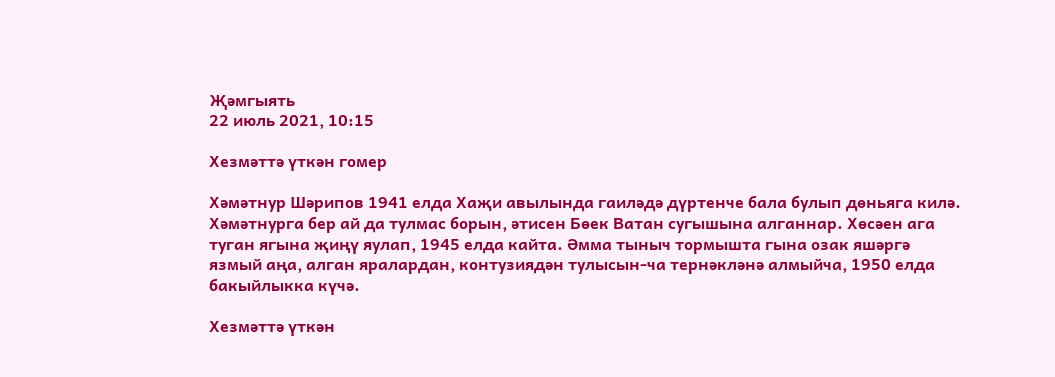Җәмгыять
22 июль 2021, 10:15

Хезмəттə үткəн гомер

Хəмəтнур Шəрипов 1941 елда Хаҗи авылында гаилəдə дүртенче бала булып дөньяга килə. Хəмəтнурга бер ай да тулмас борын, əтисен Бөек Ватан сугышына алганнар. Хөсəен ага туган ягына җиңү яулап, 1945 елда кайта. Əмма тыныч тормышта гына озак яшəргə язмый аңа, алган яралардан, контузиядəн тулысын-ча тернəклəнə алмыйча, 1950 елда бакыйлыкка күчə.

Хезмəттə үткəн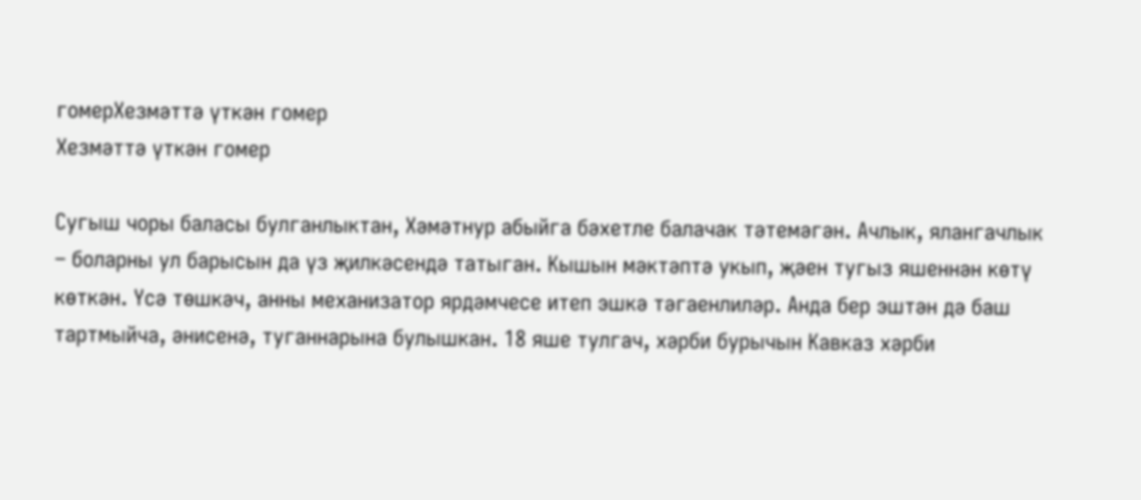гомерХезмəттə үткəн гомер
Хезмəттə үткəн гомер

Сугыш чоры баласы булганлыктан, Хəмəтнур абыйга бəхетле балачак тəтемəгəн. Ачлык, ялангачлык – боларны ул барысын да үз җилкəсендə татыган. Кышын мəктəптə укып, җəен тугыз яшеннəн көтү көткəн. Үсə төшкəч, анны механизатор ярдəмчесе итеп эшкə тəгаенлилəр. Анда бер эштəн дə баш тартмыйча, əнисенə, туганнарына булышкан. 18 яше тулгач, хəрби бурычын Кавказ хəрби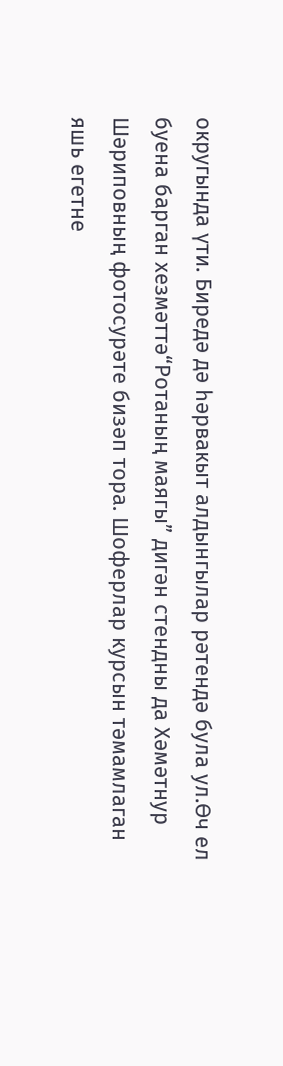округында үти. Биредə дə һəрвакыт алдынгылар рəтендə була ул.Өч ел буена барган хезмəттə“Ротаның маягы” дигəн стендны да Хəмəтнур Шəриповның фотосурəте бизəп тора. Шоферлар курсын тəмамлаган яшь егетне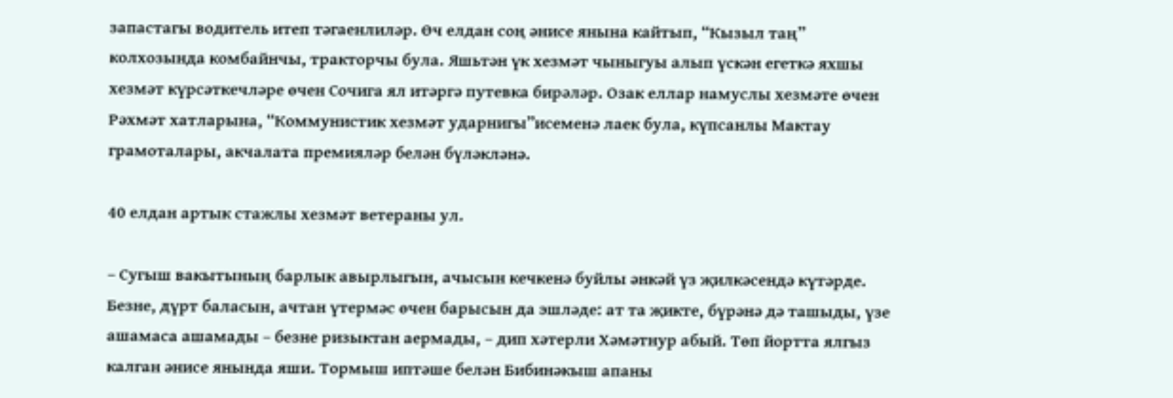запастагы водитель итеп тəгаенлилəр. Өч елдан соң əнисе янына кайтып, “Кызыл таң” колхозында комбайнчы, тракторчы була. Яшьтəн үк хезмəт чыныгуы алып үскəн егеткə яхшы хезмəт күрсəткечлəре өчен Сочига ял итəргə путевка бирəлəр. Озак еллар намуслы хезмəте өчен Рəхмəт хатларына, “Коммунистик хезмəт ударнигы”исеменə лаек була, күпсанлы Мактау грамоталары, акчалата премиялəр белəн бүлəклəнə.

40 елдан артык стажлы хезмəт ветераны ул.

– Сугыш вакытының барлык авырлыгын, ачысын кечкенə буйлы əнкəй үз җилкəсендə күтəрде. Безне, дүрт баласын, ачтан үтермəс өчен барысын да эшлəде: ат та җикте, бүрəнə дə ташыды, үзе ашамаса ашамады – безне ризыктан аермады, – дип хəтерли Хəмəтнур абый. Төп йортта ялгыз калган əнисе янында яши. Тормыш иптəше белəн Бибинəкыш апаны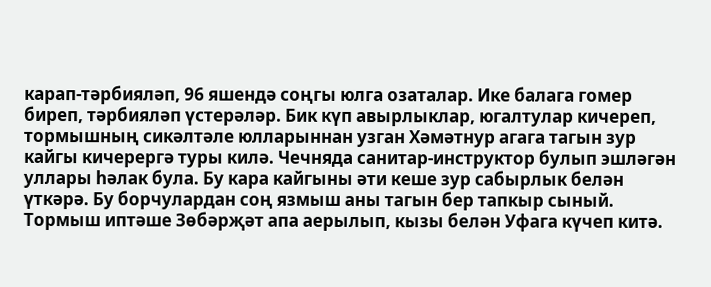карап-тəрбиялəп, 96 яшендə соңгы юлга озаталар. Ике балага гомер биреп, тəрбиялəп үстерəлəр. Бик күп авырлыклар, югалтулар кичереп, тормышның сикəлтəле юлларыннан узган Хəмəтнур агага тагын зур кайгы кичерергə туры килə. Чечняда санитар-инструктор булып эшлəгəн уллары һəлак була. Бу кара кайгыны əти кеше зур сабырлык белəн үткəрə. Бу борчулардан соң язмыш аны тагын бер тапкыр сыный. Тормыш иптəше Зөбəрҗəт апа аерылып, кызы белəн Уфага күчеп китə.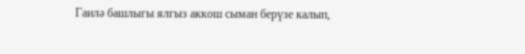Гаилə башлыгы ялгыз аккош сыман берүзе калып,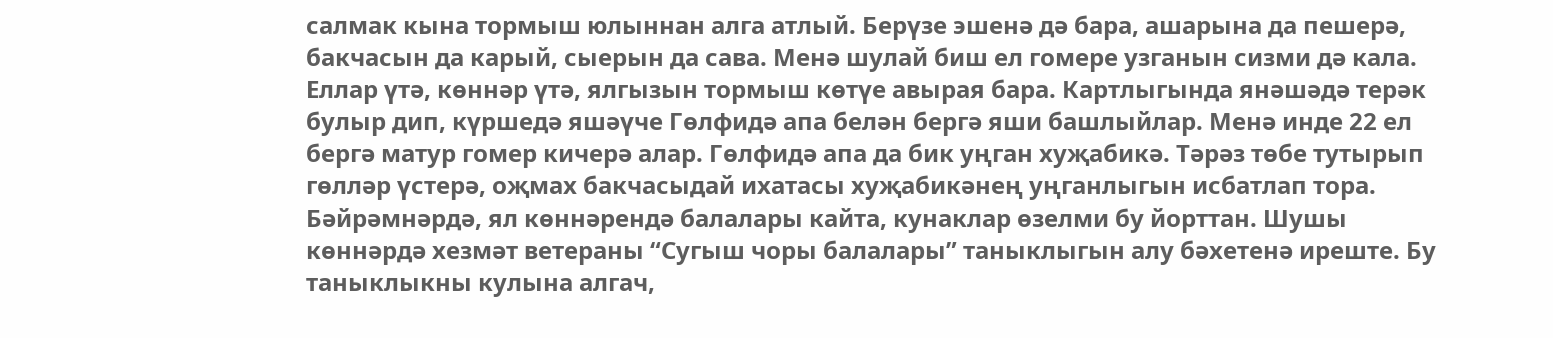салмак кына тормыш юлыннан алга атлый. Берүзе эшенə дə бара, ашарына да пешерə, бакчасын да карый, сыерын да сава. Менə шулай биш ел гомере узганын сизми дə кала. Еллар үтə, көннəр үтə, ялгызын тормыш көтүе авырая бара. Картлыгында янəшəдə терəк булыр дип, күршедə яшəүче Гөлфидə апа белəн бергə яши башлыйлар. Менə инде 22 ел бергə матур гомер кичерə алар. Гөлфидə апа да бик уңган хуҗабикə. Тəрəз төбе тутырып гөллəр үстерə, оҗмах бакчасыдай ихатасы хуҗабикəнең уңганлыгын исбатлап тора. Бəйрəмнəрдə, ял көннəрендə балалары кайта, кунаклар өзелми бу йорттан. Шушы көннəрдə хезмəт ветераны “Сугыш чоры балалары” таныклыгын алу бəхетенə иреште. Бу таныклыкны кулына алгач,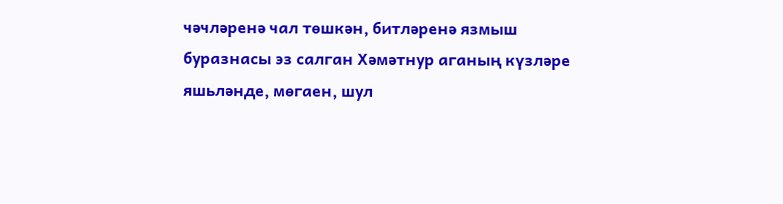чəчлəренə чал төшкəн, битлəренə язмыш буразнасы эз салган Хəмəтнур аганың күзлəре яшьлəнде, мөгаен, шул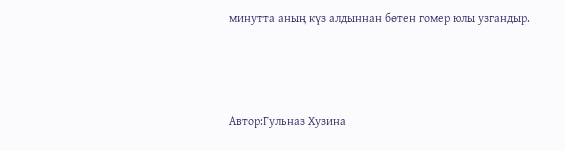минутта аның күз алдыннан бөтен гомер юлы узгандыр.



Автор:Гульназ Хузина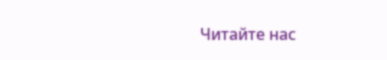Читайте нас